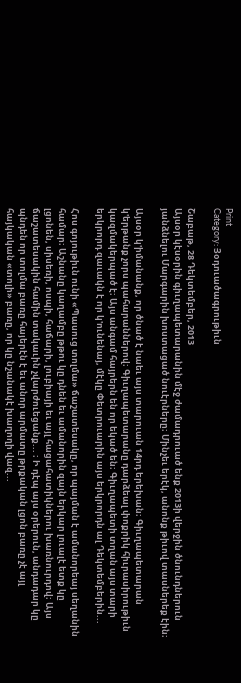Print
Category: Յօդուածագրութիւն

Շաբաթ, 28 Դեկտեմբեր, 2013
Այսօր կէսօրին գիւղապետարանին մէջ ժամադրուած ենք 2013ի վերջին ծնունդներուն յանձնելու Մարգարին խոստացած նուէրները։ Մինչեւ երէկ, անոնք թիւով տասներեք էին։

Այսօր կ'իմանանք, որ ծնած է նաեւ այս տարուան 14րդ երեխան։ Գիւղապետարան կ'երթանք չորս պահարաններով։ Գիւղապետարանը դարձեալ փոքրիկ հիւրասիրութիւն կազմակերպած է։ Այս անգամ հայրերն են որ եկած են։ Գիւղապետի տղան այս տարի երկրորդ զաւակն է որ կ'ունենայ, մէկը Փետրուարին այս երկրորդն ալ Դեկտեմբերին...

Հոս գոյութիւն ունի «Պասուց տոլմա» ճաշատեսակը, որ պայման է ամանորեայ սեղանին համար։ Աշնանը կաղամբը թթու կը դնեն եւ ամանորին զայն երկար լուալէ ետք կը լցոնեն, սիսեռի, ոսպի, հաճարի, լուբիայի եւ այլ հացահատիկներու խառնուրդով։ Այս ճաշատեսակին համին տակաւին չվարժուեցանք... ։ Ի դէպ այս օրերուն, անդադար կը պնդեն որ տոլմա բառը հայերէն է եւ անոր արմատը թրքական լցոն բառը չէ այլ հայկական «տոլի» բառը, որ կը նշանակէ խաղողի վազ...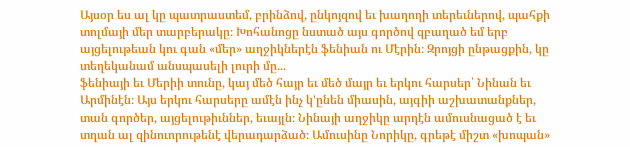Այսօր ես ալ կը պատրաստեմ, բրինձով, ընկոյզով եւ խաղողի տերեւներով, պահքի տոլմայի մեր տարբերակը։ Խոհանոցը նստած այս գործով զբաղած եմ երբ այցելութեան կու գան «մեր» աղջիկներէն ֆենիան ու Մէրին։ Զրոյցի ընթացքին, կը տեղեկանամ անսպասելի լուրի մը...
ֆենիայի եւ Մերիի տունը, կայ մեծ հայր եւ մեծ մայր եւ երկու հարսեր՝ Նինան եւ Արմինէն։ Այս երկու հարսերը ամէն ինչ կ'ընեն միասին, այգիի աշխատանքներ, տան գործեր, այցելութիւններ, եւայլն։ Նինայի աղջիկը արդէն ամուսնացած է եւ տղան ալ զինուորութենէ վերադարձած։ Ամուսինը Նորիկը, գրեթէ միշտ «խոպան»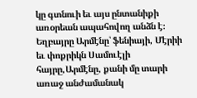կը գտնուի եւ այս ընտանիքի առօրեան ապահովող անձն է։ Եղբայրը Արմէնը՝ ֆենիայի, Մէրիի եւ փոքրիկն Սամուէլի հայրը,Արմէնը, քանի մը տարի առաջ անժամանակ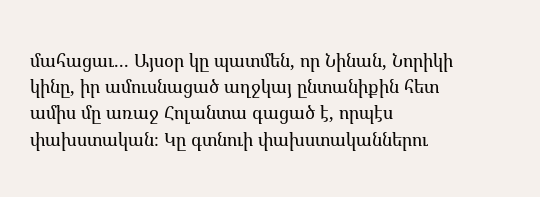մահացաւ... Այսօր կը պատմեն, որ Նինան, Նորիկի կինը, իր ամուսնացած աղջկայ ընտանիքին հետ ամիս մը առաջ Հոլանտա գացած է, որպէս փախստական։ Կը գտնուի փախստականներու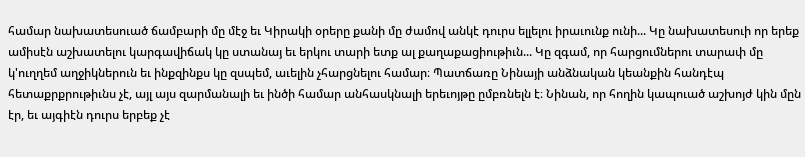համար նախատեսուած ճամբարի մը մէջ եւ Կիրակի օրերը քանի մը ժամով անկէ դուրս ելլելու իրաւունք ունի... Կը նախատեսուի որ երեք ամիսէն աշխատելու կարգավիճակ կը ստանայ եւ երկու տարի ետք ալ քաղաքացիութիւն... Կը զգամ, որ հարցումներու տարափ մը կ'ուղղեմ աղջիկներուն եւ ինքզինքս կը զսպեմ, աւելին չհարցնելու համար։ Պատճառը Նինայի անձնական կեանքին հանդէպ հետաքրքրութիւնս չէ, այլ այս զարմանալի եւ ինծի համար անհասկնալի երեւոյթը ըմբռնելն է։ Նինան, որ հողին կապուած աշխոյժ կին մըն էր, եւ այգիէն դուրս երբեք չէ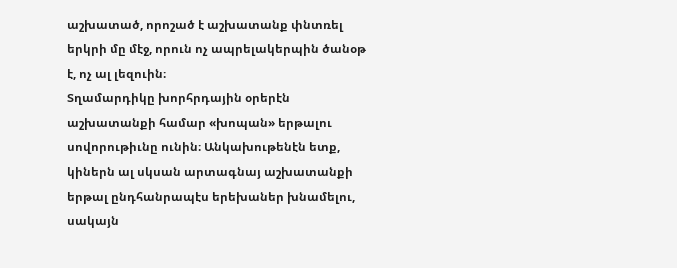աշխատած, որոշած է աշխատանք փնտռել երկրի մը մէջ, որուն ոչ ապրելակերպին ծանօթ է, ոչ ալ լեզուին։
Տղամարդիկը խորհրդային օրերէն աշխատանքի համար «խոպան» երթալու սովորութիւնը ունին։ Անկախութենէն ետք, կիներն ալ սկսան արտագնայ աշխատանքի երթալ ընդհանրապէս երեխաներ խնամելու, սակայն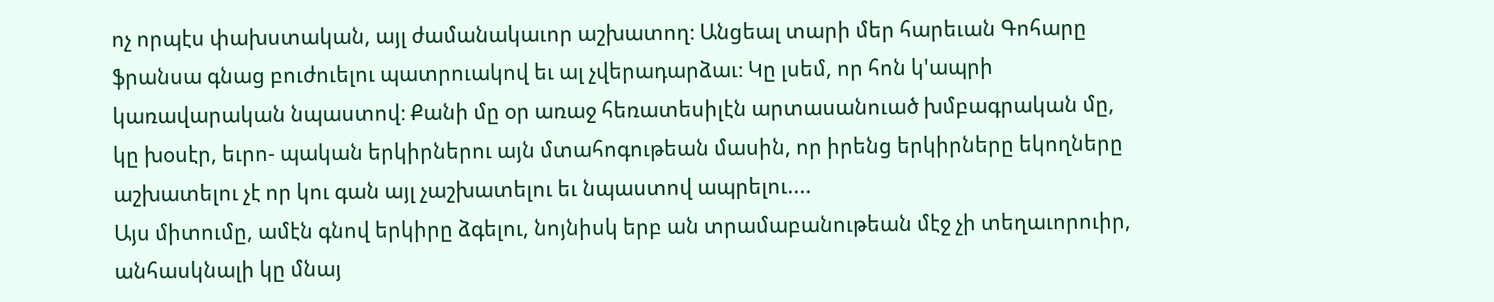ոչ որպէս փախստական, այլ ժամանակաւոր աշխատող։ Անցեալ տարի մեր հարեւան Գոհարը ֆրանսա գնաց բուժուելու պատրուակով եւ ալ չվերադարձաւ։ Կը լսեմ, որ հոն կ'ապրի կառավարական նպաստով։ Քանի մը օր առաջ հեռատեսիլէն արտասանուած խմբագրական մը, կը խօսէր, եւրո- պական երկիրներու այն մտահոգութեան մասին, որ իրենց երկիրները եկողները աշխատելու չէ որ կու գան այլ չաշխատելու եւ նպաստով ապրելու....
Այս միտումը, ամէն գնով երկիրը ձգելու, նոյնիսկ երբ ան տրամաբանութեան մէջ չի տեղաւորուիր, անհասկնալի կը մնայ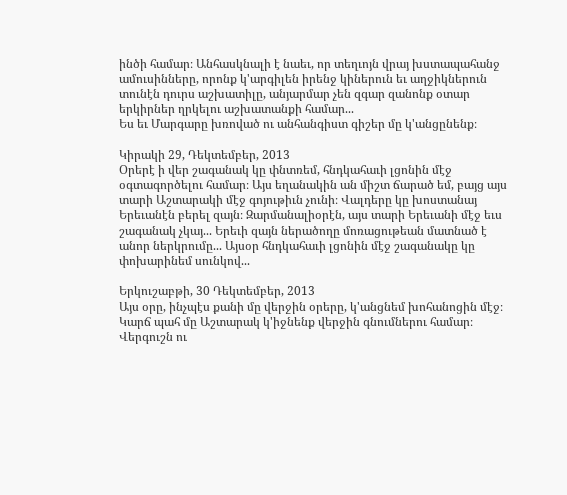ինծի համար։ Անհասկնալի է նաեւ, որ տեղւոյն վրայ խստապահանջ ամուսինները, որոնք կ'արգիլեն իրենջ կիներուն եւ աղջիկներուն տունէն դուրս աշխատիլը, անյարմար չեն զգար զանոնք օտար երկիրներ ղրկելու աշխատանքի համար...
Ես եւ Մարգարը խռոված ու անհանգիստ գիշեր մը կ'անցընենք։

Կիրակի 29, Դեկտեմբեր, 2013
Օրերէ ի վեր շագանակ կը փնտռեմ, հնդկահաւի լցոնին մէջ օգտագործելու համար։ Այս եղանակին ան միշտ ճարած եմ, բայց այս տարի Աշտարակի մէջ գոյութիւն չունի։ Վալդերը կը խոստանայ Երեւանէն բերել զայն։ Զարմանալիօրէն, այս տարի Երեւանի մէջ եւս շագանակ չկայ... Երեւի զայն ներածողը մոռացութեան մատնած է անոր ներկրումը... Այսօր հնդկահաւի լցոնին մէջ շագանակը կը փոխարինեմ սունկով...

Երկուշաբթի, 30 Դեկտեմբեր, 2013
Այս օրը, ինչպէս քանի մը վերջին օրերը, կ'անցնեմ խոհանոցին մէջ։ Կարճ պահ մը Աշտարակ կ'իջնենք վերջին գնումներու համար։ Վերգուշն ու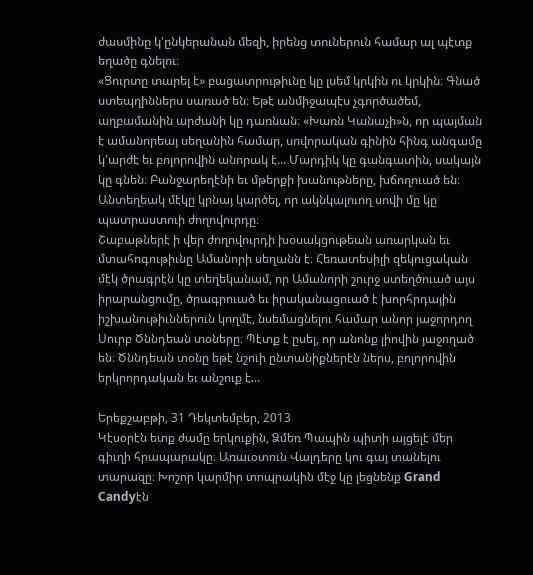ժասմինը կ'ընկերանան մեզի, իրենց տուներուն համար ալ պէտք եղածը գնելու։
«Ցուրտը տարել է» բացատրութիւնը կը լսեմ կրկին ու կրկին։ Գնած ստեպղիններս սառած են։ Եթէ անմիջապէս չգործածեմ, աղբամանին արժանի կը դառնան։ «Խառն Կանաչի»ն, որ պայման է ամանորեայ սեղանին համար, սովորական գինին հինգ անգամը կ'արժէ եւ բոլորովին անորակ է... Մարդիկ կը գանգատին, սակայն կը գնեն։ Բանջարեղէնի եւ մթերքի խանութները, խճողուած են։ Անտեղեակ մէկը կրնայ կարծել, որ ակնկալուող սովի մը կը պատրաստուի ժողովուրդը։
Շաբաթներէ ի վեր ժողովուրդի խօսակցութեան առարկան եւ մտահոգութիւնը Ամանորի սեղանն է։ Հեռատեսիլի զեկուցական մէկ ծրագրէն կը տեղեկանամ, որ Ամանորի շուրջ ստեղծուած այս իրարանցումը, ծրագրուած եւ իրականացուած է խորհրդային իշխանութիւններուն կողմէ, նսեմացնելու համար անոր յաջորդող Սուրբ Ծննդեան տօները։ Պէտք է ըսել, որ անոնք լիովին յաջողած են։ Ծննդեան տօնը եթէ նշուի ընտանիքներէն ներս, բոլորովին երկրորդական եւ անշուք է...

Երեքշաբթի, 31 Դեկտեմբեր, 2013
Կէսօրէն ետք ժամը երկուքին, Ձմեռ Պապին պիտի այցելէ մեր գիւղի հրապարակը։ Առաւօտուն Վալդերը կու գայ տանելու տարազը։ Խոշոր կարմիր տոպրակին մէջ կը լեցնենք Grand Candyէն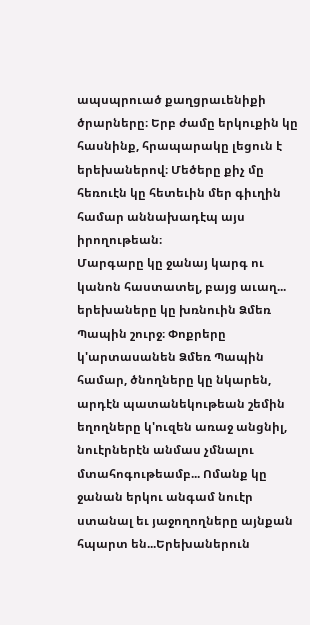ապսպրուած քաղցրաւենիքի ծրարները։ Երբ ժամը երկուքին կը հասնինք, հրապարակը լեցուն է երեխաներով։ Մեծերը քիչ մը հեռուէն կը հետեւին մեր գիւղին համար աննախադէպ այս իրողութեան։
Մարգարը կը ջանայ կարգ ու կանոն հաստատել, բայց աւաղ... երեխաները կը խռնուին Ձմեռ Պապին շուրջ։ Փոքրերը կ'արտասանեն Ձմեռ Պապին համար, ծնողները կը նկարեն, արդէն պատանեկութեան շեմին եղողները կ'ուզեն առաջ անցնիլ, նուէրներէն անմաս չմնալու մտահոգութեամբ... Ոմանք կը ջանան երկու անգամ նուէր ստանալ եւ յաջողողները այնքան հպարտ են...Երեխաներուն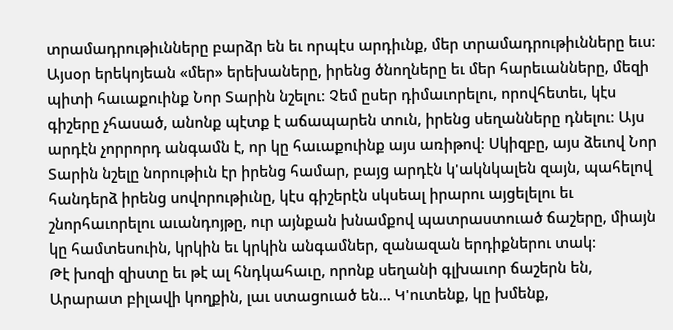տրամադրութիւնները բարձր են եւ որպէս արդիւնք, մեր տրամադրութիւնները եւս։
Այսօր երեկոյեան «մեր» երեխաները, իրենց ծնողները եւ մեր հարեւանները, մեզի պիտի հաւաքուինք Նոր Տարին նշելու։ Չեմ ըսեր դիմաւորելու, որովհետեւ, կէս գիշերը չհասած, անոնք պէտք է աճապարեն տուն, իրենց սեղանները դնելու։ Այս արդէն չորրորդ անգամն է, որ կը հաւաքուինք այս առիթով։ Սկիզբը, այս ձեւով Նոր Տարին նշելը նորութիւն էր իրենց համար, բայց արդէն կ'ակնկալեն զայն, պահելով հանդերձ իրենց սովորութիւնը, կէս գիշերէն սկսեալ իրարու այցելելու եւ շնորհաւորելու աւանդոյթը, ուր այնքան խնամքով պատրաստուած ճաշերը, միայն կը համտեսուին, կրկին եւ կրկին անգամներ, զանազան երդիքներու տակ։
Թէ խոզի զիստը եւ թէ ալ հնդկահաւը, որոնք սեղանի գլխաւոր ճաշերն են, Արարատ բիլավի կողքին, լաւ ստացուած են... Կ'ուտենք, կը խմենք,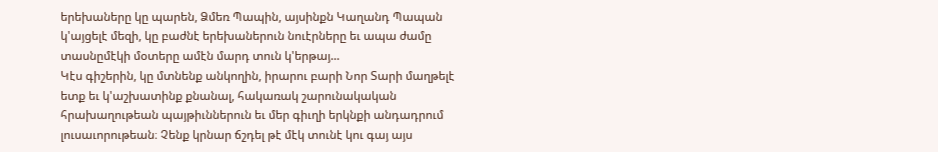երեխաները կը պարեն, Ձմեռ Պապին, այսինքն Կաղանդ Պապան կ'այցելէ մեզի, կը բաժնէ երեխաներուն նուէրները եւ ապա ժամը տասնըմէկի մօտերը ամէն մարդ տուն կ'երթայ...
Կէս գիշերին, կը մտնենք անկողին, իրարու բարի Նոր Տարի մաղթելէ ետք եւ կ'աշխատինք քնանալ, հակառակ շարունակական հրախաղութեան պայթիւններուն եւ մեր գիւղի երկնքի անդադրում լուսաւորութեան։ Չենք կրնար ճշդել թէ մէկ տունէ կու գայ այս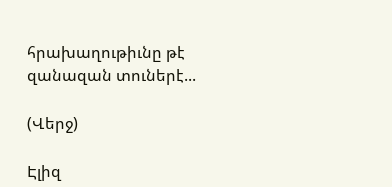հրախաղութիւնը թէ զանազան տուներէ...

(Վերջ)

Էլիզ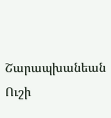Շարապխանեան
Ուշի